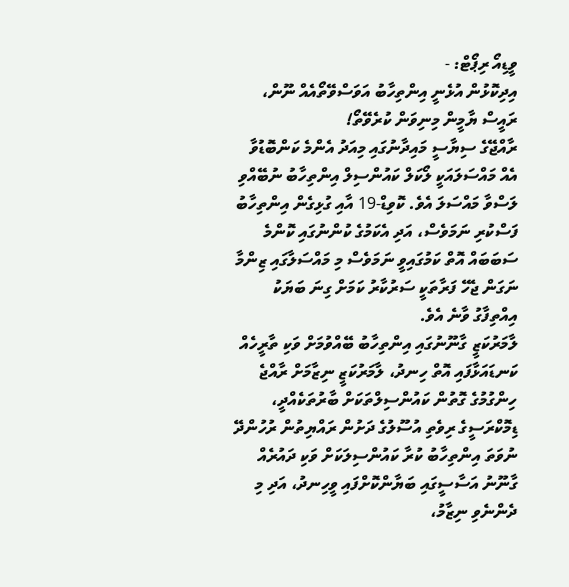ވީޑިއޯ ރިޕޯޓް: -
އިދިކޮޅުން އުޅެނީ އިންތިހާބު އަވަސްވޭތޯއެއް ނޫން، ރައީސް ޔާމީން މިނިވަން ކުރެވޭތޯ!
ރާއްޖޭގެ ސިޔާސީ މައިދާނުގައި މިއަދު އެންމެ ކަންބޮޑުވާ އެއް މައްސަލައަކީ ލޯކަލް ކައުންސިލް އިންތިހާބު ނުބޭއްވި ލަސްވާ މައްސަލަ އެވެ. ކޮވިޑް-19 އާއި ގުޅިގެން އިންތިހާބު ފަސްކުރި ނަމަވެސް، އަދި އެކަމުގެ ކުންނުގައި ކޮންމެ ސަބަބައް އޮތް ކަމުގައިވީ ނަމަވެސް މި މައްސަލާގައި ޒިންމާ ނަގަން ޖެހޭ ފަރާތަކީ ސަރުކާރު ކަމަށް ގިނަ ބަޔަކު އިއްތިފާގު ވާނެ އެވެ.
ލާމަރުކަޒީ ގާނޫނުގައި އިންތިހާބު ބޭއްވުމަށް ވަކި ތާރީހެއް ކަނޑައަޅާފައި އޮތް ހިނދު، ލާމަރުކަޒީ ނިޒާމަށް ރާއްޖެ ހިންގުމުގެ ގޮތުން ކައުންސިލްތަކަށް ބާރުތަކެއްދީ، ޑިމޮކްރަސީގެ ރިވެތި އުސޫލުގެ ދަށުން ރައްޔިތުން ރުހުންދޭ ނުވަތަ އިންތިހާބު ކުރާ ކައުންސިލަކަށް ވަކި ދައުރެއް ގާނޫނު އަސާސީގައި ބަޔާންކޮށްފައި ވީހިނދު، އަދި މި ދެންނެވި ނިޒާމު،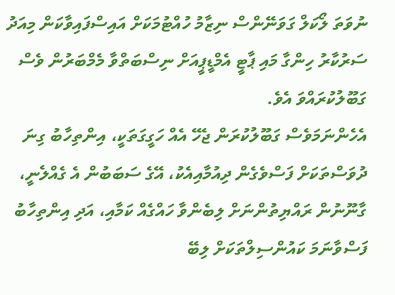ނުވަތަ ލޯކަލް ގަވަނޭންސް ނިޒާމު ހުއްޓުމަކަށް އައިސްފައިވާކަން މިއަދު ސަރުކާރު ހިންގާ މައި ޕާޓީ އެމްޑީޕީއަށް ނިސްބަތްވާ މެމްބަރުން ވެސް ގަބޫލުކުރައްވަ އެވެ.
އެހެންނަމަވެސް ގަބޫލުކުރަން ޖެހޭ އެއް ހަގީގަތަކީ، އިންތިހާބު ގިނަ ދުވަސްތަކަށް ފަސްވެގެން ދިއުމާއިއެކު، އޭގެ ސަބަބުން އެ ގެއްލެނީ، ގާނޫނުން ރައްޔިތުންނަށް ލިބެންވާ ހައްގެއް ކަމާއި، އަދި އިންތިހާބު ފަސްވާނަމަ ކައުންސިލްތަކަށް ލިބޭ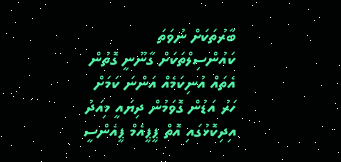ބާރުތަކަށް ނުވަތަ ކައުންސިލްތަކަށް ގާނޫނީ ގޮތުން އެތައް އުނިކަމެއް އަންނަ ކަމަށް ހަރު އަޑުން ގޮވަމުން ދިޔައީ މިއަދު އިދިކޮޅުގައި އޮތް ޕީޕީއެމް ޕީއެންސީ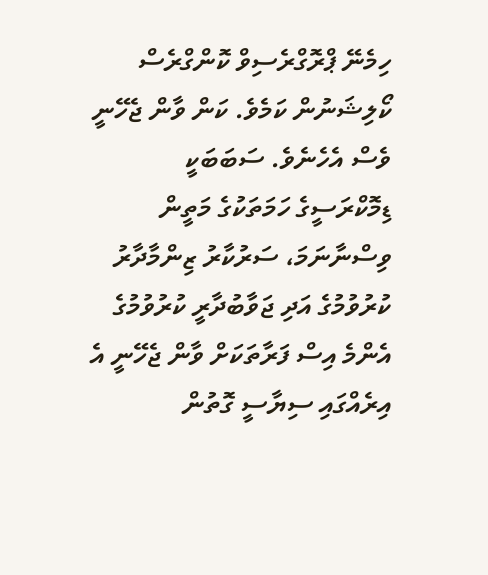ހިމެނޭ ޕްރޮގްރެސިވް ކޮންގްރެސް ކޯލިޝަނުން ކަމެވެ. ކަން ވާން ޖެހޭނީ ވެސް އެހެނެވެ. ސަބަބަކީ ޑިމޮކްރަސީގެ ހަމަތަކުގެ މަތީން ވިސްނާނަމަ، ސަރުކާރު ޒިންމާދާރު ކުރުވުމުގެ އަދި ޖަވާބުދާރީ ކުރުވުމުގެ އެންމެ އިސް ފަރާތަކަށް ވާން ޖެހޭނީ އެ އިރެއްގައި ސިޔާސީ ގޮތުން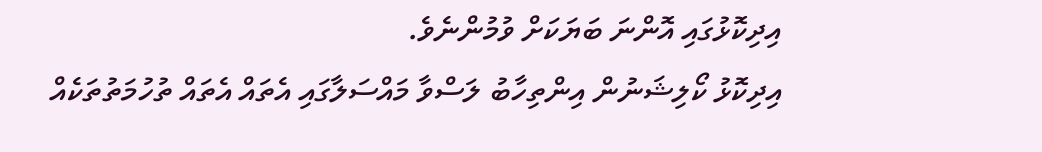އިދިކޮޅުގައި އޮންނަ ބަޔަކަށް ވުމުންނެވެ.
އިދިކޮޅު ކޯލިޝަނުން އިންތިހާބު ލަސްވާ މައްސަލާގައި އެތައް އެތައް ތުހުމަތުތަކެއް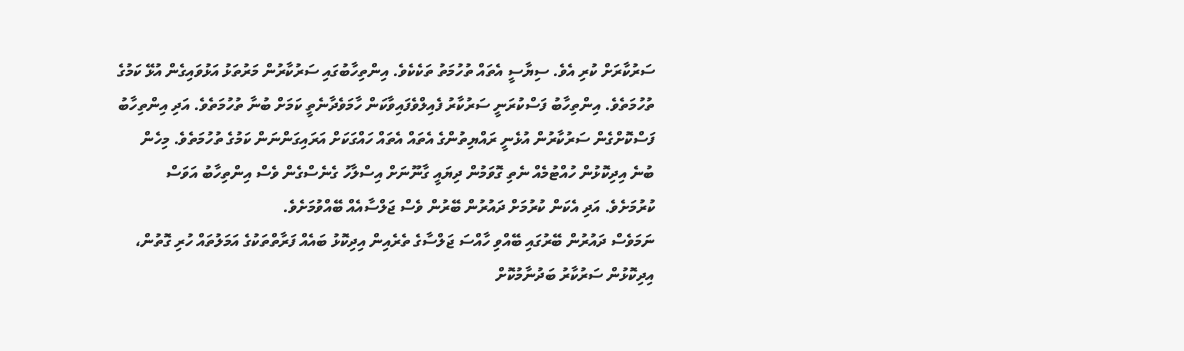ސަރުކާރަށް ކުރި އެވެ. ސިޔާސީ އެތައް ތުހުމަތު ތަކެކެވެ. އިންތިހާބުގައި ސަރުކާރުން މަރުތަޅު އަޅުވައިގެން އުޅޭ ކަމުގެ ތުހުމަތެވެ. އިންތިހާބު ފަސްކުރަނީ ސަރުކާރު ފެއިލްވެފައިވާކަން ހާމަވެދާނެތީ ކަމަށް ބުނާ ތުހުމަތެވެ. އަދި އިންތިހާބު ފަސްކޮށްގެން ސަރުކާރުން އުޅެނީ ރައްޔިތުންގެ އެތައް އެތައް ހައްގަކަށް އަރައިގަންނަން ކަމުގެ ތުހުމަތެވެ. މިހެން ބުނެ އިދިކޮޅުން ހުއްޓުމެއް ނެތި ގޮވަމުން ދިޔައީ ގާނޫނަށް އިސްލާހު ގެނެސްގެން ވެސް އިންތިހާބު އަވަސް ކުރުމަށެވެ. އަދި އެކަން ކުރުމަށް ދައުރުން ބޭރުން ވެސް ޖަލްސާއެއް ބޭއްވުމަށެވެ.
ނަމަވެސް ދައުރުން ބޭރުގައި ބޭއްވި ހާއްސަ ޖަލްސާގެ ތެރެއިން އިދިކޮޅު ބައެއް ފަރާތްތަކުގެ އަމަލުތައް ހުރި ގޮތުން، އިދިކޮޅުން ސަރުކާރު ބަދުނާމުކޮށް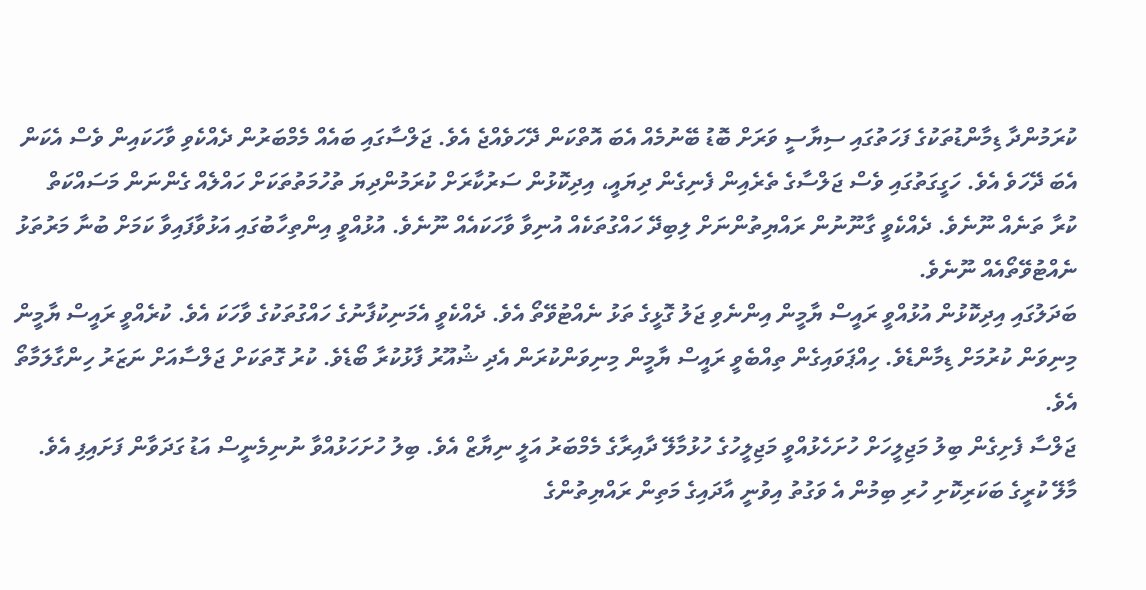ކުރަމުންދާ ޑިމާންޑުތަކުގެ ފަހަތުގައި ސިޔާސީ ވަރަށް ބޮޑު ބޭނުމެއް އެބަ އޮތްކަން ދޭހަވެއްޖެ އެވެ. ޖަލްސާގައި ބައެއް މެމްބަރުން ދެއްކެވި ވާހަކައިން ވެސް އެކަން އެބަ ދޭހަވެ އެވެ. ހަގީގަތުގައި ވެސް ޖަލްސާގެ ތެރެއިން ފެނިގެން ދިޔައީ، އިދިކޮޅުން ސަރުކާރަށް ކުރަމުންދިޔަ ތުހުމަތުތަކަށް ހައްލެއް ގެންނަން މަސައްކަތް ކުރާ ތަނެއް ނޫނެވެ. ދެއްކެވީ ގާނޫނުން ރައްޔިތުންނަށް ލިބިދޭ ހައްގުތަކެއް އުނިވާ ވާހަކައެއް ނޫނެވެ. އުޅުއްވީ އިންތިހާބުގައި އަޅުވާފައިވާ ކަމަށް ބުނާ މަރުތަޅު ނެއްޓުވޭތޯއެއް ނޫނެވެ.
ބަދަލުގައި އިދިކޮޅުން އުޅުއްވީ ރައީސް ޔާމީން އިންނެވި ޖަލު ގޮޅީގެ ތަޅު ނެއްޓުވޭތޯ އެވެ. ދެއްކެވީ އެމަނިކުފާނުގެ ހައްގުތަކުގެ ވާހަކަ އެވެ. ކުރެއްވީ ރައީސް ޔާމީން މިނިވަން ކުރުމަށް ޑިމާންޑެވެ. ހިއްޕަވައިގެން ތިއްބެވީ ރައީސް ޔާމީން މިނިވަންކުރަން އެދި ޝުއޫރު ފާޅުކުރާ ބޯޑެވެ. ކުރު ގޮތަކަށް ޖަލްސާއަށް ނަޒަރު ހިންގާލަމާތޯ އެވެ.
ޖަލްސާ ފެށިގެން ބިލު މަޖިލީހަށް ހުށަހެޅުއްވީ މަޖިލީހުގެ ހުޅުމާލޭ ދާއިރާގެ މެމްބަރު އަލީ ނިޔާޒް އެވެ. ބިލު ހުށަހަޅުއްވާ ނުނިމެނީސް އަޑު ގަދަވާން ފަށައިފި އެވެ. މާލޭ ކުރީގެ ބަކަރިކޮށި ހުރި ބިމުން އެ ވަގުތު އިވުނީ އާދައިގެ މަތިން ރައްޔިތުންގެ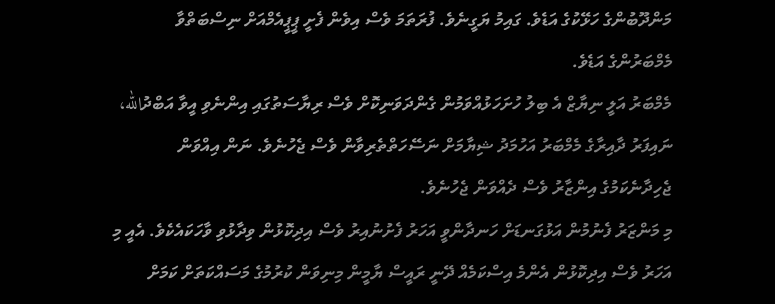މަންދޫބުންގެ ހަޅޭކުގެ އަޑެވެ. ގައިމު ޔަގީނެވެ. ފުރަތަމަ ވެސް އިވެން ފެށީ ޕީޕީއެމްއަށް ނިސްބަތްވާ މެމްބަރުންގެ އަޑެވެ.
މެމްބަރު އަލީ ނިޔާޒް އެ ބިލު ހުށަހަޅުއްވަމުން ގެންދަވަނިކޮށް ވެސް ރިޔާސަތުގައި އިންނެވި އީވާ އަބްދުالله، ނައިފަރު ދާއިރާގެ މެމްބަރު އަހުމަދު ޝިޔާމަށް ނަސޭހަތްތެރިވާން ވެސް ޖެހުނެވެ. ނަން އިއްވަން ޖެހިދާނެކަމުގެ އިންޒާރު ވެސް ދެއްވަން ޖެހުނެވެ.
މި މަންޒަރު ފެނުމުން އަޅުގަނޑަށް ހަނދާންވީ އަހަރު ފެށުނުއިރު ވެސް އިދިކޮޅުން ވިދާޅުވި ވާހަކައެކެވެ. އެއީ މި އަހަރު ވެސް އިދިކޮޅުން އެންމެ އިސްކަމެއް ދޭނީ ރައީސް ޔާމީން މިނިވަން ކުރުމުގެ މަސައްކަތަށް ކަމަށް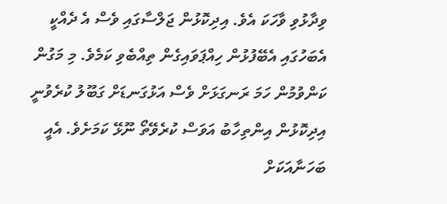ވިދާޅުވި ވާހަކަ އެވެ. އިދިކޮޅުން ޖަލްސާގައި ވެސް އެ ދެއްކީ އެބަހުގައި އެބޭފުޅުން ހިއްޕަވައިގެން ތިއްބެވި ކަމެވެ. މި މަގުން ކަންވުމުން ހަމަ ރަނގަޅަށް ވެސް އަޅުގަނޑަށް ގަބޫލު ކުރެވުނީ އިދިކޮޅުން އިންތިހާބު އަވަސް ކުރެވޭތޯ ނޫޅޭ ކަމަށެވެ. އެއީ ބަހަނާއަކަށް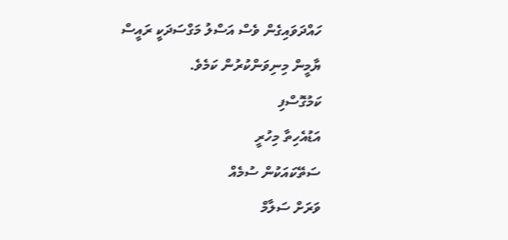ހައްދަވައިގެން ވެސް އަސްލު މަގްސަދަކީ ރައީސް ޔާމީން މިނިވަންކުރުން ކަމެވެ.
ކަމުގޮސްފި
އަޑުއެހިތާ މިހުރީ
ސަތޭކައަކުން ސުމެއް
ވަރަށް ސަލާމް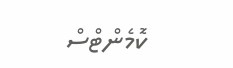ކޮމެންޓްސް